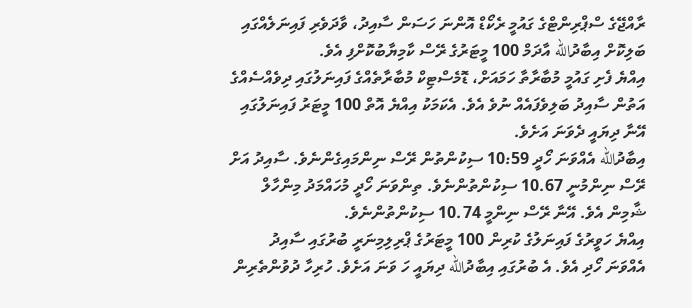ރާއްޖޭގެ ސްޕްރިންޓްގެ ގައުމީ ރެކޯޑް އޮންނަ ހަސަން ސާއިދު، ވާދަވެރި ފައިނަލެއްގައި ބަލިކޮށް އިބާދުالله އާދަމް 100 މީޓަރުގެ ރޭސް ކާމިޔާބުކޮށްފި އެވެ.
އިއްޔެ ފެށި ގައުމީ މުބާރާތާ ހަމައަށް، ޑޮމެސްޓިކް މުބާރާތެއްގެ ފައިނަލުގައި ދިވެއްސެއްގެ އަތުން ސާއިދު ބަލިވެފައެއް ނުވެ އެވެ. އެކަމަކު އިއްޔެ އޮތް 100 މީޓަރު ފައިނަލުގައި އޭނާ ދިޔައީ ދެވަނަ އަށެވެ.
އިބާދުالله އެއްވަނަ ހޯދީ 10:59 ސިކުންތުން ރޭސް ނިންމައިގެންނެވެ. ސާއިދު އަށް ރޭސް ނިންމުނީ 10.67 ސިކުންތުންނެވެ. ތިންވަނަ ހޯދީ މުހައްމަދު މިންހާލް ޝާމިން އެވެ. އޭނާ ރޭސް ނިންމީ 10.74 ސިކުންތުންނެވެ.
އިއްޔެ ހަވީރުގެ ފައިނަލުގެ ކުރިން 100 މީޓަރުގެ ޕްރިލިމިނަރީ ބުރުގައި ސާއިދު އެއްވަނަ ހޯދި އެވެ. އެ ބުރުގައި އިބާދުالله ދިޔައީ ހަ ވަނަ އަށެވެ. ހުރިހާ ދުވުންތެރިން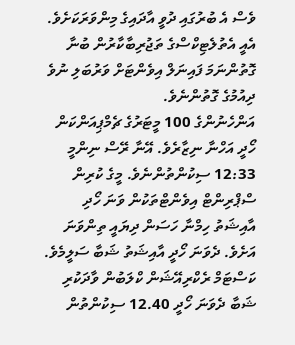ވެސް އެ ބުރުގައި ދުވީ އާދައިގެ މިންވަރަކަށެވެ. އެއީ އެތުލެޓިކްސްގެ ތަޖުރިބާކާރުން ބުނާ ގޮތުންނަމަ ފައިނަލް އިވެންޓަށް ވަރުބަލި ނުވެ ދިއުމުގެ ގޮތުންނެވެ.
އަންހެނުންގެ 100 މީޓަރުގެ ޗެމްޕިއަންކަން ހޯދީ އަހްނާ ނިޒާރެވެ. އޭނާ ރޭސް ނިންމީ 12:33 ސިކުންތުންނެވެ. މީގެ ކުރިން ސްޕްރިންޓް އިވެންޓްތަކުން ވަނަ ހޯދި އާއިޝަތު ހިމްނާ ހަސަން ދިޔައީ ތިންވަނަ އަށެވެ. ދެވަނަ ހޯދީ އާއިޝަތު ޝަބާ ސަލީމެވެ. ކަސްޓަމް ރެކްރިއޭޝަން ކްލަބުން ވާދަކުރި ޝަބާ ދެވަނަ ހޯދީ 12.40 ސިކުންތުން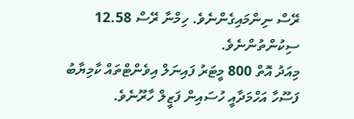ރޭސް ނިންމައިގެންނެވެ. ހިމްނާ ރޭސް 12.58 ސިކުންތުންނެވެ.
މިއަދު އޮތް 800 މީޓަރު ފައިނަލް އިވެންޓްތައް ކާމިޔާބު ފަސޫހާ އަހްމަދާއީ ހުސައިން ފަޒީލް ހާރޫނެވެ.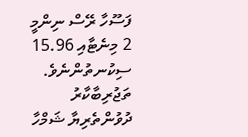ފަސޫހާ ރޭސް ނިންމީ 2 މިނެޓާއި 15.96 ސިކުނތުންނެވެ. ތަޖުރިބާކާރު ދުވުންތެރިޔާ ޝަމްހާ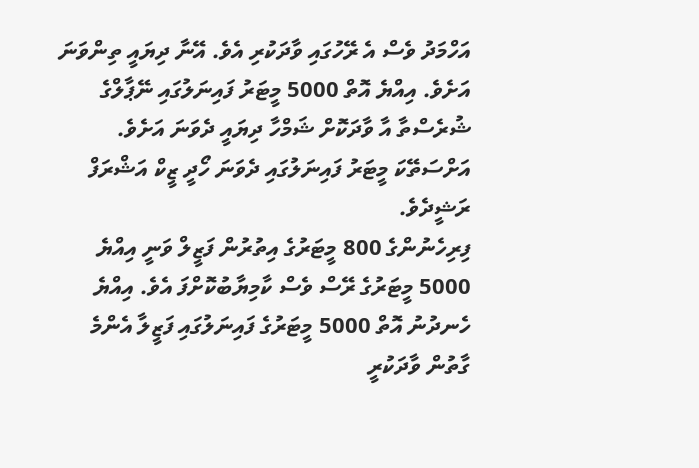އަހްމަދު ވެސް އެ ރޭހުގައި ވާދަކުރި އެވެ. އޭނާ ދިޔައީ ތިންވަނަ އަށެވެ. އިއްޔެ އޮތް 5000 މީޓަރު ފައިނަލުގައި ނޭޕާލްގެ ޝުރެސްތާ އާ ވާދަކޮށް ޝަމްހާ ދިޔައީ ދެވަނަ އަށެވެ. އަށްސަތޭކަ މީޓަރު ފައިނަލުގައި ދެވަނަ ހޯދީ ޒީކް އަޝްރަފް ރަޝީދެވެ.
ފިރިހެނުންގެ 800 މީޓަރުގެ އިތުރުން ފަޒީލް ވަނީ އިއްޔެ 5000 މީޓަރުގެ ރޭސް ވެސް ކާމިޔާބުކޮށްފަ އެވެ. އިއްޔެ ހެނދުނު އޮތް 5000 މީޓަރުގެ ފައިނަލުގައި ފަޒީލާ އެންމެ ގާތުން ވާދަކުރީ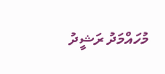މުހައްމަދު ރަޝީދު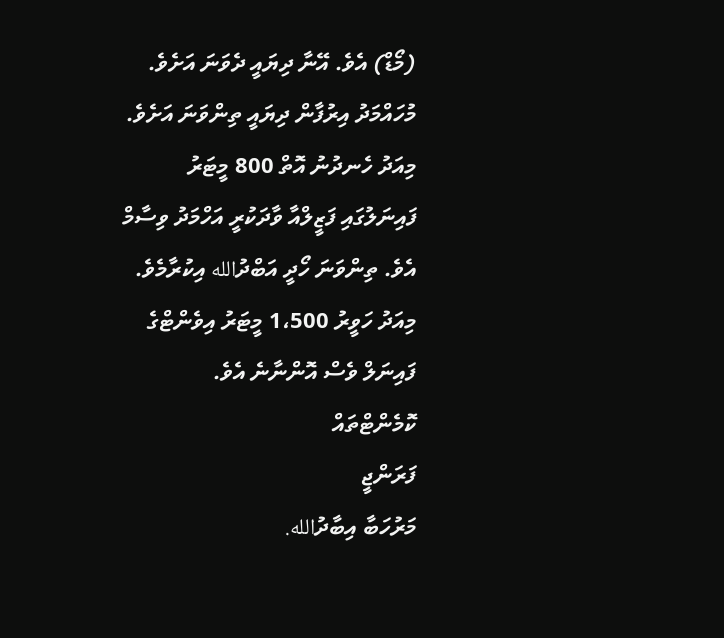(މޯޑް) އެވެ. އޭނާ ދިޔައީ ދެވަނަ އަށެވެ. މުހައްމަދު އިރުފާން ދިޔައީ ތިންވަނަ އަށެވެ.
މިއަދު ހެނދުނު އޮތް 800 މީޓަރު ފައިނަލުގައި ފަޒީލްއާ ވާދަކުރީ އަހްމަދު ވިސާމް އެވެ. ތިންވަނަ ހޯދީ އަބްދުالله އިކުރާމެވެ.
މިއަދު ހަވީރު 1،500 މީޓަރު އިވެންޓްގެ ފައިނަލް ވެސް އޮންނާނެ އެވެ.
ކޮމެންޓްތައް
ފަރަންޖީ
މަރުހަބާ އިބާދުالله.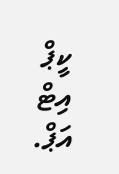ކީޕް އިޓް އަޕް.